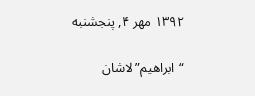۱۳۹۲ مهر ۴, پنجشنبه

“ابراهیم”لاشان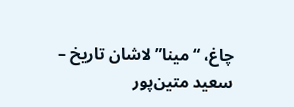چاغ، “مینا”لاشان تاریخ – سعید متین‌پور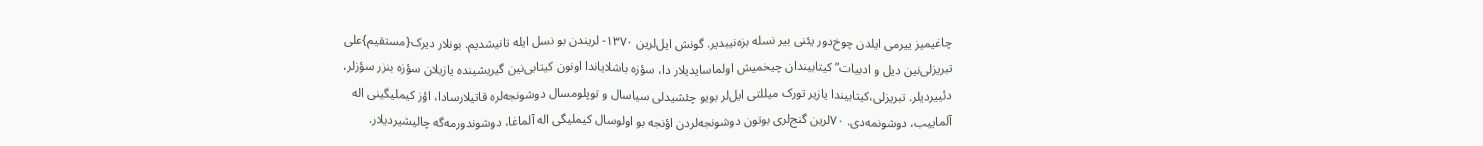چاغیمیز ییرمی ایلدن چوخ‌دور یئنی بیر نسله بزه‌نیبدیر. گونش ایل‌لرین ۱۳۷۰- لریندن بو نسل ایله تانیشدیم. بونلار دیرک{مستقیم}علی تبریزلی‌نین دیل و ادبیات” کیتابیندان چیخمیش اولماسایدیلار ‌دا، سؤزه باشلایاندا اونون کیتابی‌نین گیریشینده یازیلان سؤزه بنز‍‌‌ر سؤزلر، دئییردیلر. تبریزلی،کیتابیندا یازیر تورک میللتی ایل‌لر بویو چئشیدلی سیاسال و توپلومسال دوشونجه‌لره قاتیلارسا‌دا، اؤز کیملیگینی اله آلماییب، دوشونمه‌دی. ۷۰‌لرین گنج‌لری بوتون دوشونجه‌لردن اؤنجه بو اولوسال کیملیگی اله آلماغا، دوشوندورمه‌گه چالیشیردیلار.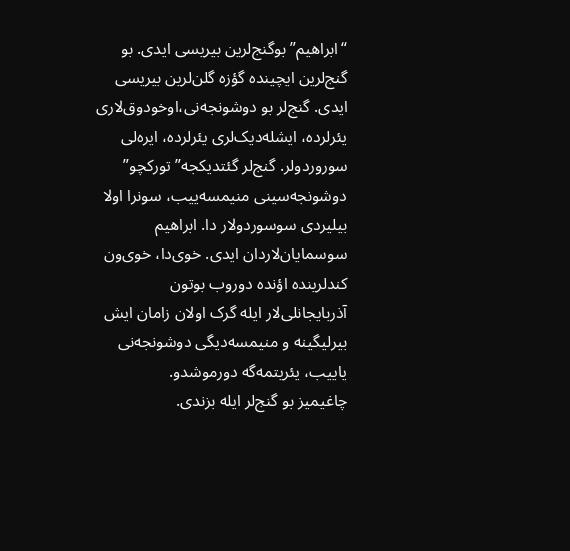“ابراهیم” بوگنج‌لرین بیریسی ایدی. بو گنج‌لرین ایچینده گؤزه گلن‌لرین بیریسی ایدی. گنج‌لر بو دوشونجه‌نی،اوخودوق‌لاری یئرلرده، ایشله‌دیک‌لری یئرلرده، ایره‌لی سوروردولر. گنج‌لر گئتدیکجه”تورکچو” دوشونجه‌سینی منیمسه‌ییب، سونرا اولا بیلیردی سوسوردولار دا. ابراهیم سوسمایان‌لاردان ایدی. خوی‌دا، خوی‌ون کندلرینده اؤنده دوروب بوتون آذربایجانلی‌لار ایله گرک اولان زامان ایش بیرلیگینه و منیمسه‌دیگی دوشونجه‌نی یاییب، یئریتمه‌گه دورموشدو.
چاغیمیز بو گنج‌لر ‌ایله بزندی.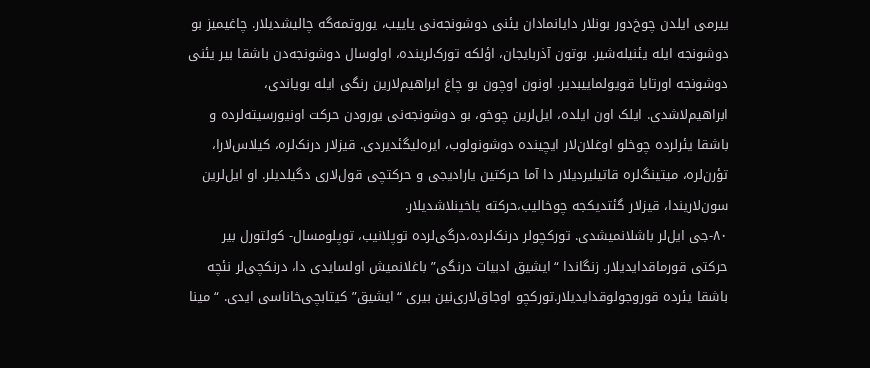ییرمی ایلدن چوخ‌دور بونلار دایانمادان یئنی دوشونجه‌نی یاییب، یوروتمه‌گه چالیشدیلار. چاغیمیز بو دوشونجه ایله یئنیله‌شیر. بوتون آذربایجان، اؤلکه تورک‌لرینده، اولوسال دوشونجه‌دن باشقا بیر یئنی دوشونجه اورتایا قویولماییبدیر. اونون اوچون بو چاغ ابراهیم‌لارین رنگی ایله بویاندی، ابراهیم‌لاشدی. ایلک اون ایلده، ایل‌لرین چوخو، بو دوشونجه‌نی یورودن حرکت اونیورسیته‌لرده و باشقا یئرلرده چوخلو اوغلان‌لار ایچینده دوشونولوب، ایره‌لیگئدیردی. قیزلار درنک‌لره، کیلاس‌لارا، تؤرن‌لره، میتینگ‌لره قاتیلیردیلار دا آما حرکتین یارادیجی و حرکتچی قول‌لاری دگیلدیلر. او ایل‌لرین سون‌لاریندا، قیزلار گئتدیکجه چوخالیب،حرکته یاخینلاشدیلار.
۸۰-جی ایل‌لر باشلانمیشدی. تورکچولر درنک‌لرده،درگی‌لرده توپلانیب، توپلومسال- کولتورل بیر حرکتی قورماقدایدیلار. زنگاندا “ایشیق ادبیات درنگی” باغلانمیش اولسایدی دا، درنکچی‌لر نئچه باشقا یئرده قوروجولوقدایدیلار.تورکچو اوجاق‌لاری‌نین بیری “ایشیق” کیتابچی‌خاناسی ایدی. “مینا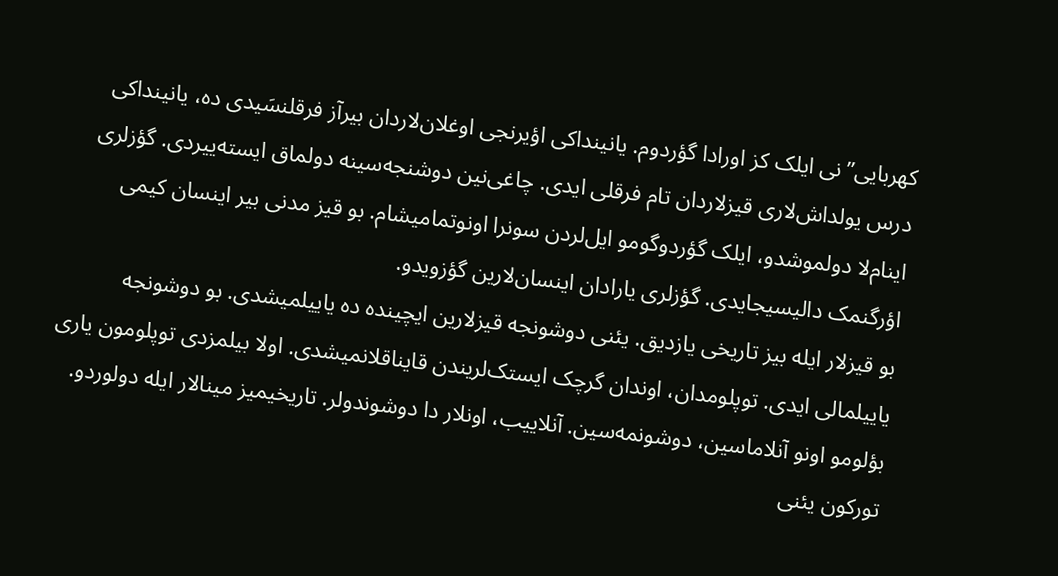کهربایی”نی ایلک کز اورادا گؤردوم. یانینداکی اؤیرنجی اوغلان‌لاردان بیرآز فرقلنسَیدی ده، یانینداکی درس یولداش‌لاری قیزلاردان تام فرقلی ایدی. چاغی‌نین دوشنجه‌سینه دولماق ایسته‌ییردی. گؤزلری اینام‌لا دولموشدو، ایلک گؤردوگومو ایل‌لردن سونرا اونوتمامیشام. بو قیز مدنی بیر اینسان کیمی اؤرگنمک دالیسیجایدی. گؤزلری یارادان اینسان‌لارین گؤزویدو.
بو قیزلار ایله بیز تاریخی یازدیق. یئنی دوشونجه قیزلارین ایچینده ده یاییلمیشدی. بو دوشونجه یاییلمالی ایدی. توپلومدان، اوندان گرچک ایستک‌لریندن قایناقلانمیشدی. اولا بیلمزدی توپلومون یاری بؤلومو اونو آنلاماسین، دوشونمه‌سین. آنلاییب، اونلار دا دوشوندولر. تاریخیمیز مینالار ایله دولوردو. تورکون یئنی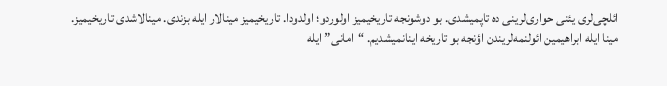ائلچی‌لری یئنی حواری‌لرینی ده تاپمیشدی. بو دوشونجه تاریخیمیز اولوردو؛ اولدو‌دا. تاریخیمیز مینالار ‌ایله بزندی. مینالاشدی تاریخیمیز.
مینا ‌ایله ابراهیمین ائولنمه‌لریندن اؤنجه بو تاریخه اینانمیشدیم. “امانی” ایله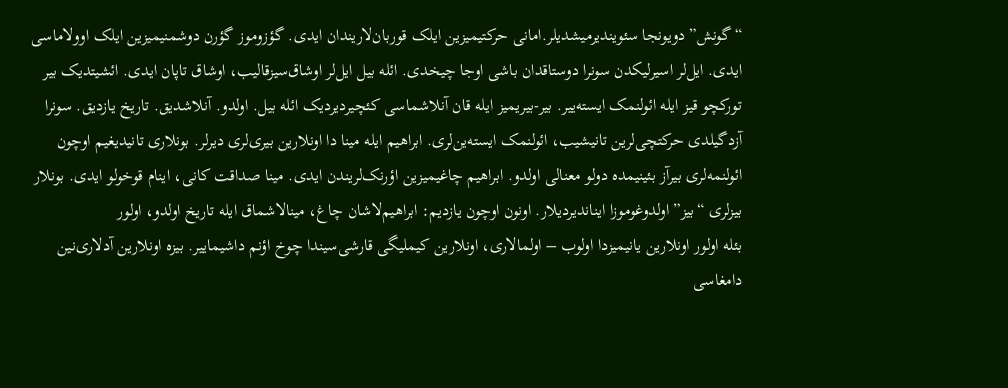“گونش” دویونجا سئویندیرمیشدیلر.امانی حرکتیمیزین ایلک قوربان‌لاریندان ایدی. گؤزوموز گؤرن دوشمنیمیزین ایلک اوولاماسی ایدی. ایل‌لر اسیرلیکدن سونرا دوستاقدان باشی اوجا چیخدی. ائله بیل ایل‌لر اوشاق‌سیزقالیب، اوشاق تاپان ایدی. ائشیتدیک بیر تورکچو قیز ایله ائولنمک ایسته‌ییر. بیر-بیریمیز ایله قان آنلاشماسی کئچیردیردیک ائله بیل. اولدو. آنلاشدیق. تاریخ یازدیق. سونرا آزدگیلدی حرکتچی‌لرین تانیشیب، ائولنمک ایسته‌ین‌لری. ابراهیم ایله مینا ‌دا اونلارین بیری‌لری دیرلر. بونلاری تانیدیغیم اوچون ائولنمه‌لری بیرآز بئینیمده دولو معنالی اولدو. ابراهیم چاغیمیزین اؤرنک‌لریندن ایدی. مینا صداقت کانی، اینام قوخولو ایدی. بونلار بیزلری “بیز” اولدوغوموزا ایناندیردیلار. اونون اوچون یازدیم: ابراهیم‌لاشان چاغ، مینالاشماق ایله تاریخ اولدو، اولور
بئله اولور اونلارین یانیمیزدا اولوب – اولمالاری، اونلارین کیملیگی قارشی‌سیندا چوخ اؤنم داشیماییر. بیزه اونلارین آدلاری‌نین دامغاسی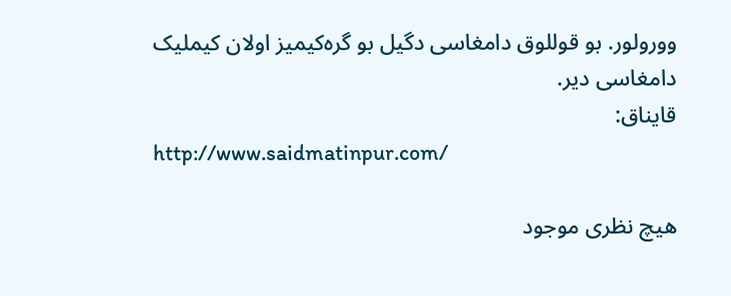وورولور. بو قوللوق دامغاسی دگیل بو گره‌کیمیز اولان کیملیک دامغاسی دیر.
قایناق:
http://www.saidmatinpur.com/

هیچ نظری موجود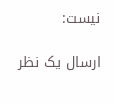نیست:

ارسال یک نظر